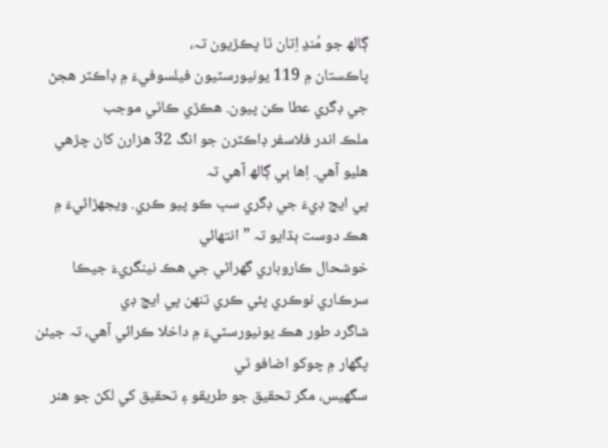ڳالھ جو مُنڍ اِتان ٿا پڪڙيون تہ،
پاڪستان ۾ 119 يونيورسٽيون فيلسوفيءَ ۾ ڊاڪٽر ھجڻ جي ڊگري عطا ڪن پيون. ھڪڙي ڪاٿي موجب
ملڪ اندر فلاسفر ڊاڪٽرن جو انگ 32 ھزارن کان چڙھي ھليو آھي. اِھا ٻي ڳالھ آھي تہ
پي ايڇ ڊيءَ جي ڊگري سڀ ڪو پيو ڪري. ويجھڙائيءَ ۾ ھڪ دوست ٻڌايو تہ ”انتھائي
خوشحال ڪاروباري گھراڻي جي ھڪ نينگريءَ جيڪا سرڪاري نوڪري پئي ڪري تنھن پي ايڇ ڊي
شاگرد طور ھڪ يونيورسٽيءَ ۾ داخلا ڪرائي آھي، تہ جيئن پگھار ۾ چوکو اضافو ٿي
سگھيس، مگر تحقيق جو طريقو ۽ تحقيق کي لکڻ جو ھنر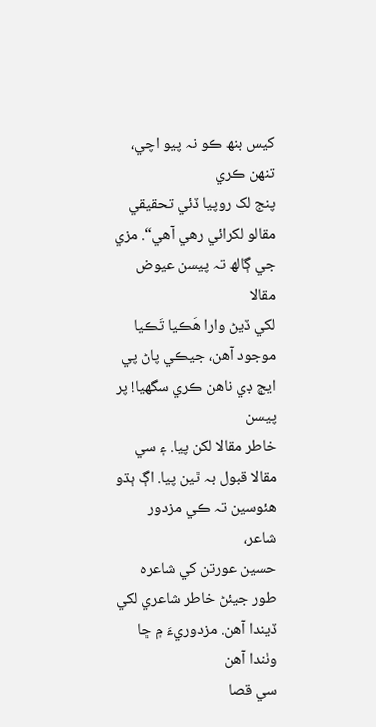کيس بنھ ڪو نہ پيو اچي، تنھن ڪري
پنج لک روپيا ڏئي تحقيقي مقالو لکرائي رھي آھي“. مزي جي ڳالھ تہ پيسن عيوض مقالا
لکي ڏيڻ وارا ھَڪيا تَڪيا موجود آھن، جيڪي پاڻ پي ايڇ ڊي ناھن ڪري سگھيا! پر پيسن
خاطر مقالا لکن پيا. ۽ سي مقالا قبول بہ ٿين پيا. اڳ ٻڌو ھئوسين تہ ڪي مزدور شاعر،
حسين عورتن کي شاعرہ طور جيئڻ خاطر شاعري لکي ڏيندا آھن. مزدوريءَ ۾ ڇا وٺندا آھن
سي قصا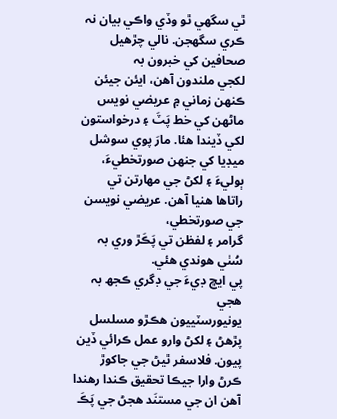ٿي سگھي ٿو وڏي واڪي بيان نہ ڪري سگھجن. نالي چڙھيل صحافين کي خبرون بہ
لکجي ملندون آھن، ايئن جيئن ڪنھن زماني ۾ عريضي نويس ماڻھن کي خط پَٽَ ۽ درخواستون
لکي ڏيندا ھئا. مارَ پوي سوشل ميڊيا کي جنھن صورتخطيءَ، ٻوليءَ ۽ لکڻ جي مھارتن تي
راتاھا ھنيا آھن. عريضي نويسن جي صورتخطي،
گرامر ۽ لفظن تي پَڪَڙ وري بہ سُٺي ھوندي ھئي.
پي ايڇ ڊيءَ جي ڊگري ڪجھ بہ ھجي
يونيورسٽييون ھڪڙو مسلسل پڙھڻ ۽ لکڻ وارو عمل ڪرائي ڏين پيون. فلاسفر ٿيڻ جي جاکوڙ
ڪرڻ وارا جيڪا تحقيق ڪندا رھندا آھن ان جي مستنَد ھجڻ جي پَڪَ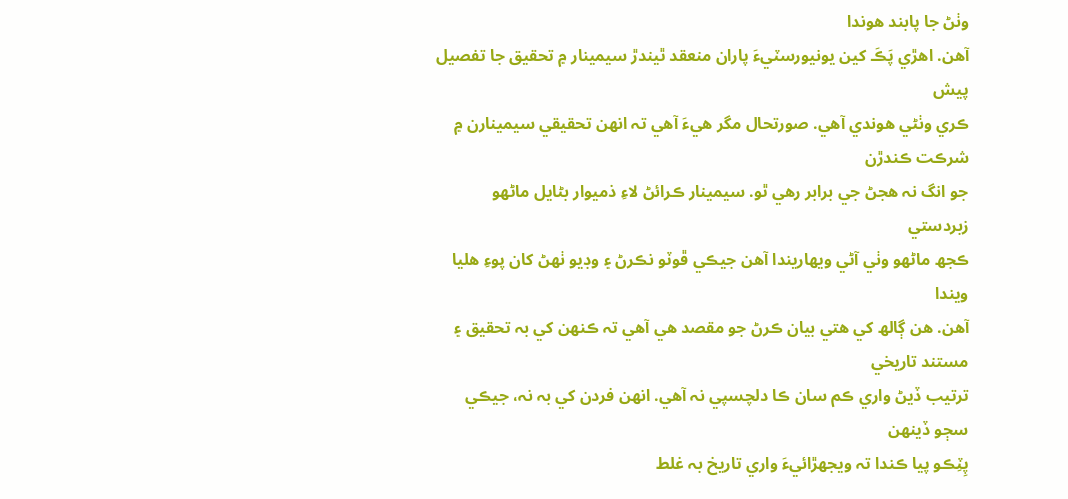وٺڻ جا پابند ھوندا
آھن. اھڙي پَڪَ کين يونيورسٽيءَ پاران منعقد ٿيندڙ سيمينار ۾ تحقيق جا تفصيل پيش
ڪري وٺڻي ھوندي آھي. صورتحال مگر ھيءَ آھي تہ انھن تحقيقي سيمينارن ۾ شرڪت ڪندڙن
جو انگ نہ ھجڻ جي برابر رھي ٿو. سيمينار ڪرائڻ لاءِ ذميوار بڻايل ماڻھو زبردستي
ڪجھ ماڻھو وٺي آڻي ويھاريندا آھن جيڪي ڦوٽو نڪرڻ ۽ وڊيو ٺھڻ کان پوءِ ھليا ويندا
آھن. ھن ڳالھ کي ھتي بيان ڪرڻ جو مقصد ھي آھي تہ ڪنھن کي بہ تحقيق ۽ مستند تاريخي
ترتيب ڏيڻ واري ڪم سان ڪا دلچسپي نہ آھي. انھن فردن کي بہ نہ، جيڪي سڄو ڏينھن
پِٽِڪو پيا ڪندا تہ ويجھڙائيءَ واري تاريخ بہ غلط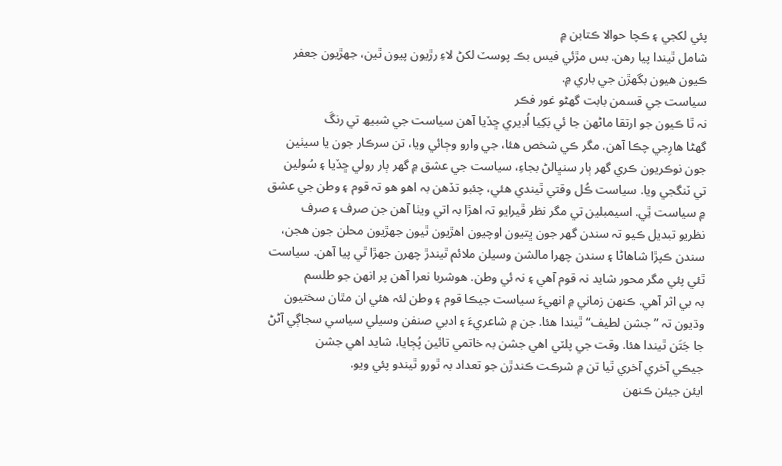پئي لکجي ۽ ڪچا حوالا ڪتابن ۾
شامل ٿيندا پيا رھن. بس مڙئي فيس بڪ پوسٽ لکڻ لاءِ رڙيون پيون ٿين، جھڙيون جعفر
ڪيون ھيون بگھڙن جي باري ۾.
سياست جي قسمن بابت گھڻو غور فڪر
نہ ٿا ڪيون جو ارتقا ماڻھن جا ئي بَکِيا اُڊيري ڇڏيا آھن سياست جي شبيھ تي رنگَ
گھڻا ھارِجي چڪا آھن. مگر ڪي شخص ھئا، جي وارو وڄائي ويا، تن سرڪار جون يا سيٺين
جون نوڪريون ڪري گھر ٻار سنڀالڻ بجاءِ، سياست جي عشق ۾ گھر ٻار رولي ڇڏيا ۽ سُولين
تي ٽنگجي ويا. سياست ڪُل وقتي ٿيندي ھئي، چئبو تڏھن بہ اھو ھو تہ قوم ۽ وطن جي عشق
۾ سياست ٿِي. اسيمبلين تي مگر نظر ڦيرايو تہ اھڙا بہ اتي ويٺا آھن جن صرف ۽ صرف
نظريو تبديل ڪيو تہ سندن گھر جون ڀتيون اوچيون اھڙيون ٿيون جھڙيون محلن جون ھجن،
سندن ڪپڙا شاھاڻا ۽ سندن چھرا مالشن وسيلن ملائم ٿيندڙ چھرن جھڙا ٿي پيا آھن. سياست
ٿئي پئي مگر محور شايد نہ قوم آھي ۽ نہ ئي وطن. ھوشربا نعرا آھن پر انھن جو طلسم
بہ بي اثر آھي. ڪنھن زماني ۾ انھيءَ سياست جيڪا قوم ۽ وطن لئہ ھئي ان مٿان سختيون
وڌيون تہ ”جشن لطيف“ ٿيندا ھئا. جن ۾ شاعريءَ ۽ ادبي صنفن وسيلي سياسي سجاڳي آڻڻ
جا جَتَن ٿيندا ھئا. وقت جي پلٽي اھي جشن بہ خاتمي تائين پُڄايا، شايد اھي جشن
جيڪي آخري آخري ٿيا تن ۾ شرڪت ڪندڙن جو تعداد بہ ٿورو ٿيندو پئي ويو.
ايئن جيئن ڪنھن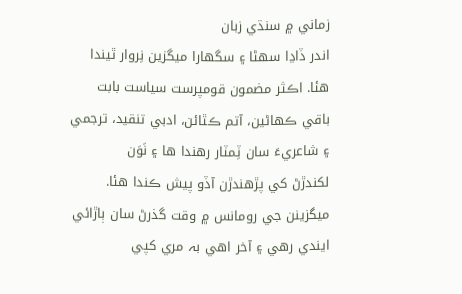زماني ۾ سنڌي زبان
اندر ڏاڍا سھڻا ۽ سگھارا ميگزين نِروار ٿيندا ھئا. اڪثر مضمون قومپرست سياست بابت
باقي ڪھاڻين، آتم ڪٿائن، ادبي تنقيد، ترجمي ۽ شاعريءَ سان ٽِمٽار رھندا ھا ۽ نَوَن
لکندڙڻ کي پڙھندڙن آڏو پيش ڪندا ھئا.
ميگزينن جي رومانس ۾ وقت گذرڻ سان ٻاڙائي ايندي رھي ۽ آخر اھي بہ مري کپي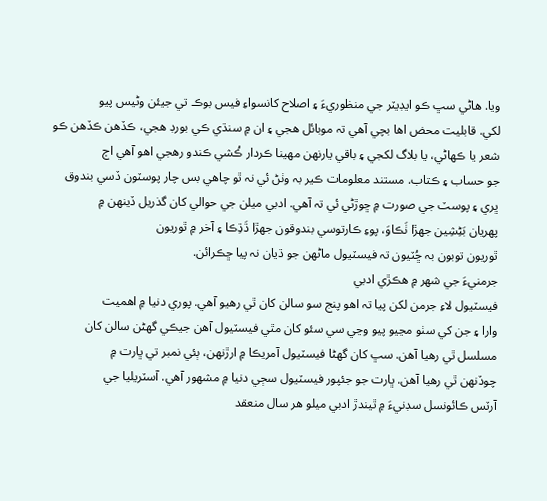ويا. ھاڻي سڀ ڪو ايڊيٽر جي منظوريءَ ۽ اصلاح کانسواءِ فيس بوڪ تي جيئن وڻيس پيو
لکي. قابليت محض اھا بچي آھي تہ موبائل ھجي ۽ ان ۾ سنڌي ڪي بورڊ ھجي، ڪڏھن ڪڏھن ڪو
شعر يا ڪھاڻي، يا بلاگ لکجي ۽ باقي يارنھن مھينا ڪردار ڪُشي ڪندو رھجي اھو آھي اڄ
جو حساب ۽ ڪتاب. مستند معلومات ڪير بہ وٺڻ ئي نہ ٿو چاھي بس چار پوسٽون ڏسي بندوق
ڀري ۽ پوسٽ جي صورت ۾ ڇوڙڻي ئي تہ آھي. ادبي ميلن جي حوالي کان گذريل ڏينھن ۾
پھريان بَڻِشِين جھڙا ٺَڪاوَ، پوءِ ڪارتوسي بندوقون جھڙا ڌَڌِڪا ۽ آخر ۾ ٿوريون
ٿوريون توبون بہ ڇُٽيون تہ فيسٽيول ماڻھن جو ڌيان نہ پيا ڇڪرائن.
جرمنيءَ جي شھر ۾ ھڪڙي ادبي
فيسٽيول لاءِ جرمن لکن پيا تہ اھو پنج سو سالن کان ٿي رھيو آھي. پوري دنيا ۾ اھميت
وارا ۽ جن کي سٺو مڃيو پيو وڃي سي سئو کان مٿي فيسٽيول آھن جيڪي گھڻن سالن کان
مسلسل ٿي رھيا آھن. سڀ کان گھڻا فيسٽيول آمريڪا ۾ ارڙنھن، ٻئي نمبر تي ڀارت ۾
چوڏنھن ٿي رھيا آھن. ڀارت جو جئپور فيسٽيول سڄي دنيا ۾ مشھور آھي. آسٽريليا جي
آرٽس ڪائونسل سڊنيءَ ۾ ٿيندڙ ادبي ميلو ھر سال منعقد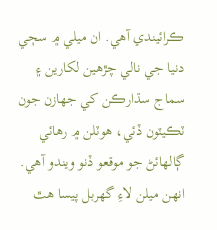ڪرائيندي آھي. ان ميلي ۾ سڄي
دنيا جي نالي چڙھين لکارين ۽ سماج سڌارڪن کي جھازن جون ٽڪيٽون ڏئي، ھوٽلن ۾ رھائي
ڳالھائڻ جو موقعو ڏنو ويندو آھي. انھن ميلن لاءِ گھربل پيسا ھٿ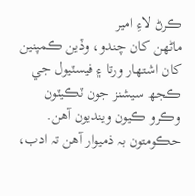ڪرڻ لاءِ امير
ماڻھن کان چندو، وڏين ڪمپنين کان اشتھار ورتا ۽ فيسٽيول جي ڪجھ سيشنز جون ٽڪيٽون
وڪرو ڪيون وينديون آھن. حڪومتون بہ ذميوار آھن تہ ادب،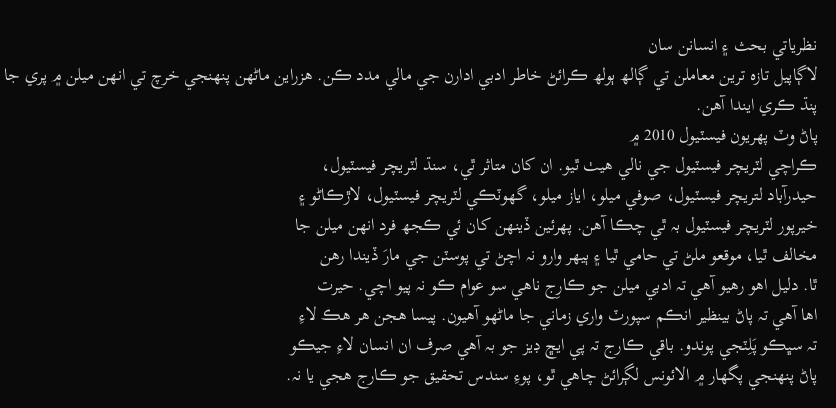نظرياتي بحث ۽ انسانن سان
لاڳاپيل تازہ ترين معاملن تي ڳالھ ٻولھ ڪرائڻ خاطر ادبي ادارن جي مالي مدد ڪن. ھزراين ماڻھن پنھنجي خرچ تي انھن ميلن ۾ پري جا
پنڌ ڪري ايندا آھن.
پاڻ وٽ پھريون فيسٽيول 2010 ۾
ڪراچي لٽريچر فيسٽيول جي نالي ھيٺ ٿيو. ان کان متاثر ٿي، سنڌ لٽريچر فيسٽيول،
حيدرآباد لتريچر فيسٽيول، صوفي ميلو، اياز ميلو، گھوٽڪي لٽريچر فيسٽيول، لاڙڪاڻو ۽
خيرپور لٽريچر فيسٽيول بہ ٿي چڪا آھن. پھرئين ڏينھن کان ئي ڪجھ فرد انھن ميلن جا
مخالف ٿيا، موقعو ملڻ تي حامي ٿيا ۽ ٻيھر وارو نہ اچڻ تي پوسٽن جي مارَ ڏيندا رھن
ٿا. دليل اھو رھيو آھي تہ ادبي ميلن جو ڪارِج ناھي سو عوام ڪو نہ پيو اچي. حيرت
اھا آھي تہ پاڻ بينظير انڪم سپورٽ واري زماني جا ماڻھو آھيون. پيسا ھجن ھر ھڪ لاءِ
تہ سڀڪو پَلِٽجي پوندو. باقي ڪارج تہ پي ايڇ ڊيز جو بہ آھي صرف ان انسان لاءِ جيڪو
پاڻ پنھنجي پگھار ۾ الائونس لڳرائڻ چاھي ٿو، پوءِ سندس تحقيق جو ڪارج ھجي يا نہ.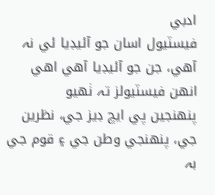ادبي
فيسٽيول اسان جو آئيڊيا ئي نہ آھي، جن جو آئيڊيا آھي اھي انھن فيسٽيولز تہ ٺھيو
پنھنجين پي ايڇ ڊيز جي، نظرين جي، پنھنجي وطن جي ۽ قوم جي بہ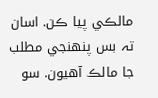مالڪي پيا ڪن. اسان
تہ بس پنھنجي مطلب جا مالڪ آھيون. سو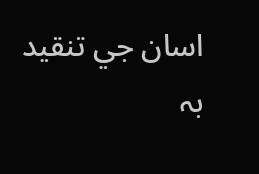اسان جي تنقيد بہ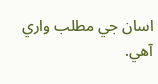اسان جي مطلب واري آھي.